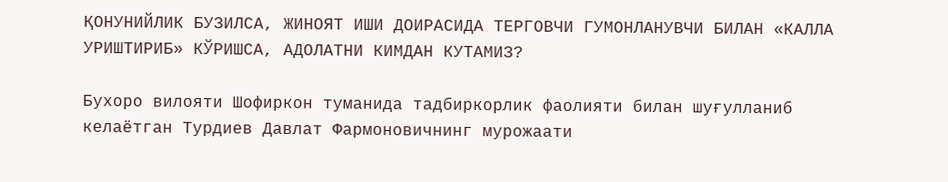ҚОНУНИЙЛИК БУЗИЛСА, ЖИНОЯТ ИШИ ДОИРАСИДА ТЕРГОВЧИ ГУМОНЛАНУВЧИ БИЛАН «КАЛЛА УРИШТИРИБ» КЎРИШСА, АДОЛАТНИ КИМДАН КУТАМИЗ?

Бухоро вилояти Шофиркон туманида тадбиркорлик фаолияти билан шуғулланиб келаётган Турдиев Давлат Фармоновичнинг мурожаати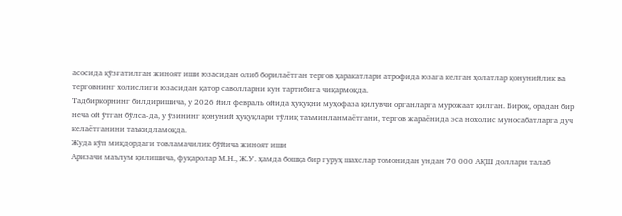асосида қўзғатилган жиноят иши юзасидан олиб борилаётган тергов ҳаракатлари атрофида юзага келган ҳолатлар қонунийлик ва терговнинг холислиги юзасидан қатор саволларни кун тартибига чиқармоқда.
Тадбиркорнинг билдиришича, у 2026 йил февраль ойида ҳуқуқни муҳофаза қилувчи органларга мурожаат қилган. Бироқ, орадан бир неча ой ўтган бўлса-да, у ўзининг қонуний ҳуқуқлари тўлиқ таъминланмаётгани, тергов жараёнида эса нохолис муносабатларга дуч келаётганини таъкидламоқда.
Жуда кўп миқдордаги товламачилик бўйича жиноят иши
Аризачи маълум қилишича, фуқаролар М.Н., Ж.У. ҳамда бошқа бир гуруҳ шахслар томонидан ундан 70 000 АҚШ доллари талаб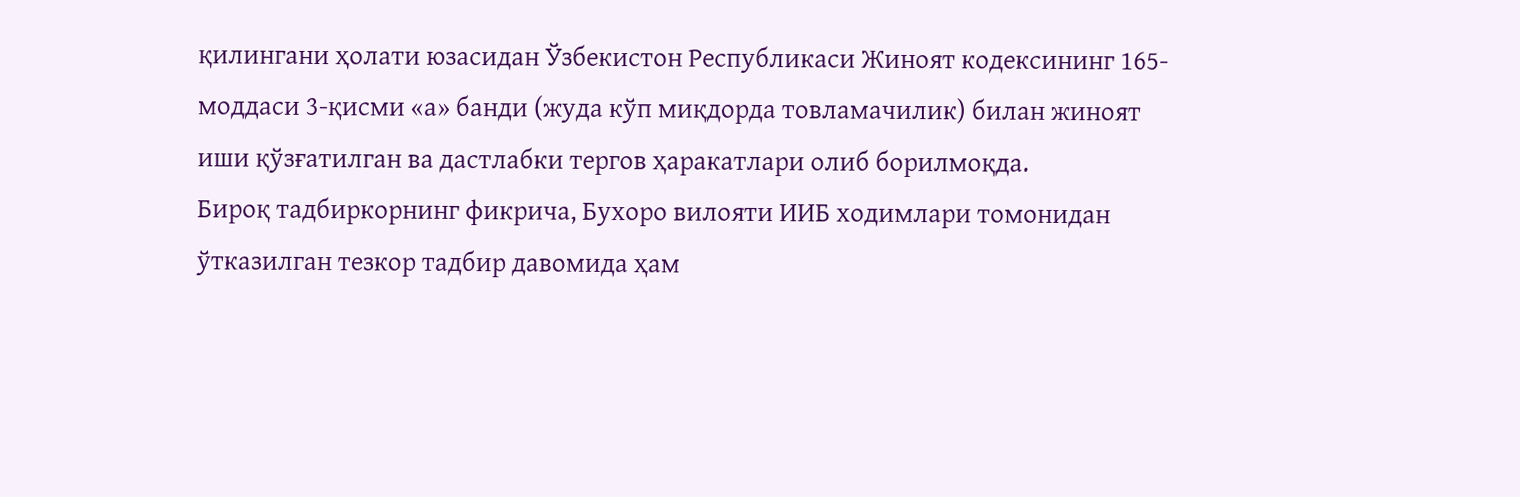қилингани ҳолати юзасидан Ўзбекистон Республикаси Жиноят кодексининг 165-моддаси 3-қисми «а» банди (жуда кўп миқдорда товламачилик) билан жиноят иши қўзғатилган ва дастлабки тергов ҳаракатлари олиб борилмоқда.
Бироқ тадбиркорнинг фикрича, Бухоро вилояти ИИБ ходимлари томонидан ўтказилган тезкор тадбир давомида ҳам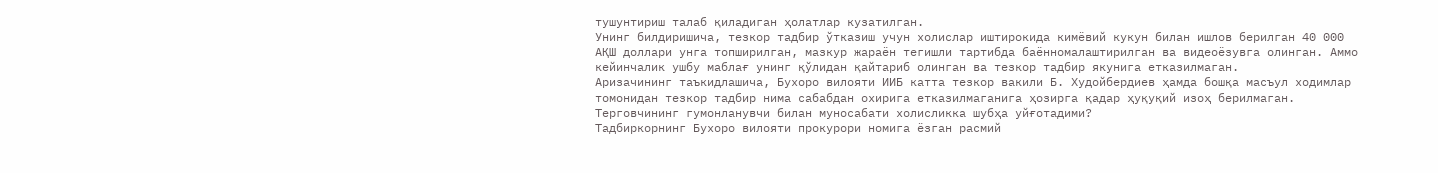тушунтириш талаб қиладиган ҳолатлар кузатилган.
Унинг билдиришича, тезкор тадбир ўтказиш учун холислар иштирокида кимёвий кукун билан ишлов берилган 40 000 АҚШ доллари унга топширилган, мазкур жараён тегишли тартибда баённомалаштирилган ва видеоёзувга олинган. Аммо кейинчалик ушбу маблағ унинг қўлидан қайтариб олинган ва тезкор тадбир якунига етказилмаган.
Аризачининг таъкидлашича, Бухоро вилояти ИИБ катта тезкор вакили Б. Худойбердиев ҳамда бошқа масъул ходимлар томонидан тезкор тадбир нима сабабдан охирига етказилмаганига ҳозирга қадар ҳуқуқий изоҳ берилмаган.
Терговчининг гумонланувчи билан муносабати холисликка шубҳа уйғотадими?
Тадбиркорнинг Бухоро вилояти прокурори номига ёзган расмий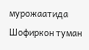мурожаатида Шофиркон туман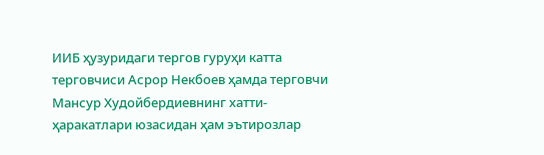ИИБ ҳузуридаги тергов гуруҳи катта терговчиси Асрор Некбоев ҳамда терговчи Мансур Худойбердиевнинг хатти-ҳаракатлари юзасидан ҳам эътирозлар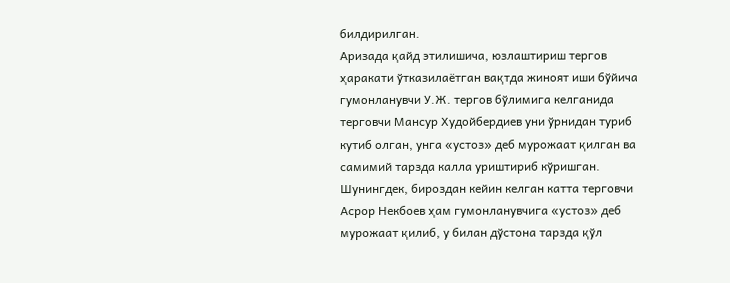билдирилган.
Аризада қайд этилишича, юзлаштириш тергов ҳаракати ўтказилаётган вақтда жиноят иши бўйича гумонланувчи У.Ж. тергов бўлимига келганида терговчи Мансур Худойбердиев уни ўрнидан туриб кутиб олган, унга «устоз» деб мурожаат қилган ва самимий тарзда калла уриштириб кўришган.
Шунингдек, бироздан кейин келган катта терговчи Асрор Некбоев ҳам гумонланувчига «устоз» деб мурожаат қилиб, у билан дўстона тарзда қўл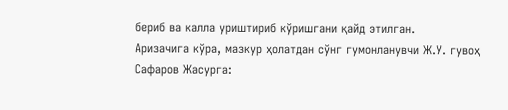бериб ва калла уриштириб кўришгани қайд этилган.
Аризачига кўра, мазкур ҳолатдан сўнг гумонланувчи Ж.У. гувоҳ Сафаров Жасурга: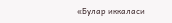«Булар иккаласи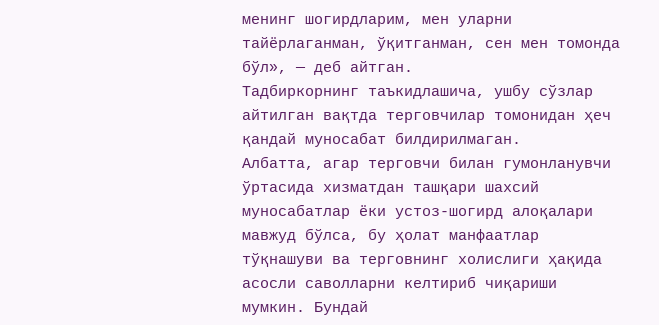менинг шогирдларим, мен уларни тайёрлаганман, ўқитганман, сен мен томонда бўл», — деб айтган.
Тадбиркорнинг таъкидлашича, ушбу сўзлар айтилган вақтда терговчилар томонидан ҳеч қандай муносабат билдирилмаган.
Албатта, агар терговчи билан гумонланувчи ўртасида хизматдан ташқари шахсий муносабатлар ёки устоз-шогирд алоқалари мавжуд бўлса, бу ҳолат манфаатлар тўқнашуви ва терговнинг холислиги ҳақида асосли саволларни келтириб чиқариши мумкин. Бундай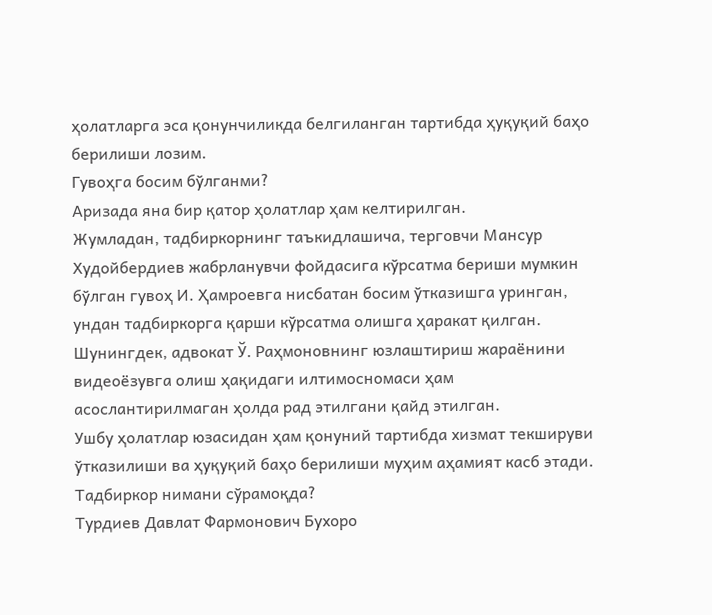ҳолатларга эса қонунчиликда белгиланган тартибда ҳуқуқий баҳо берилиши лозим.
Гувоҳга босим бўлганми?
Аризада яна бир қатор ҳолатлар ҳам келтирилган.
Жумладан, тадбиркорнинг таъкидлашича, терговчи Мансур Худойбердиев жабрланувчи фойдасига кўрсатма бериши мумкин бўлган гувоҳ И. Ҳамроевга нисбатан босим ўтказишга уринган, ундан тадбиркорга қарши кўрсатма олишга ҳаракат қилган.
Шунингдек, адвокат Ў. Раҳмоновнинг юзлаштириш жараёнини видеоёзувга олиш ҳақидаги илтимосномаси ҳам асослантирилмаган ҳолда рад этилгани қайд этилган.
Ушбу ҳолатлар юзасидан ҳам қонуний тартибда хизмат текшируви ўтказилиши ва ҳуқуқий баҳо берилиши муҳим аҳамият касб этади.
Тадбиркор нимани сўрамоқда?
Турдиев Давлат Фармонович Бухоро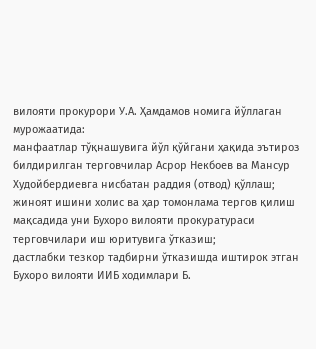вилояти прокурори У.А. Ҳамдамов номига йўллаган мурожаатида:
манфаатлар тўқнашувига йўл қўйгани ҳақида эътироз билдирилган терговчилар Асрор Некбоев ва Мансур Худойбердиевга нисбатан раддия (отвод) қўллаш;
жиноят ишини холис ва ҳар томонлама тергов қилиш мақсадида уни Бухоро вилояти прокуратураси терговчилари иш юритувига ўтказиш;
дастлабки тезкор тадбирни ўтказишда иштирок этган Бухоро вилояти ИИБ ходимлари Б.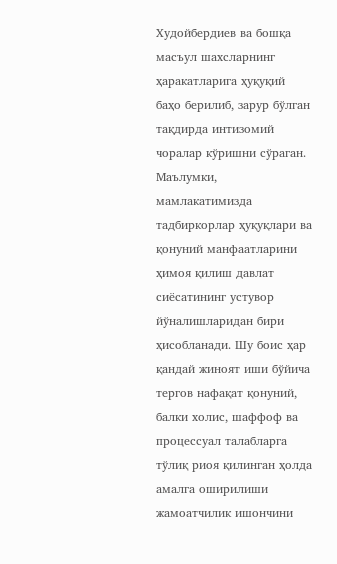Худойбердиев ва бошқа масъул шахсларнинг ҳаракатларига ҳуқуқий баҳо берилиб, зарур бўлган тақдирда интизомий чоралар кўришни сўраган.
Маълумки, мамлакатимизда тадбиркорлар ҳуқуқлари ва қонуний манфаатларини ҳимоя қилиш давлат сиёсатининг устувор йўналишларидан бири ҳисобланади. Шу боис ҳар қандай жиноят иши бўйича тергов нафақат қонуний, балки холис, шаффоф ва процессуал талабларга тўлиқ риоя қилинган ҳолда амалга оширилиши жамоатчилик ишончини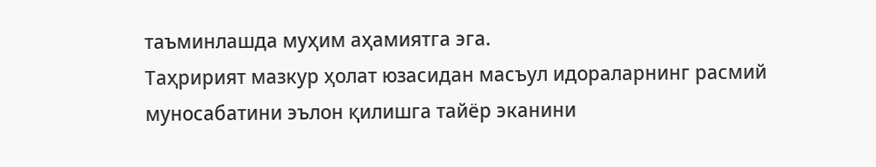таъминлашда муҳим аҳамиятга эга.
Таҳририят мазкур ҳолат юзасидан масъул идораларнинг расмий муносабатини эълон қилишга тайёр эканини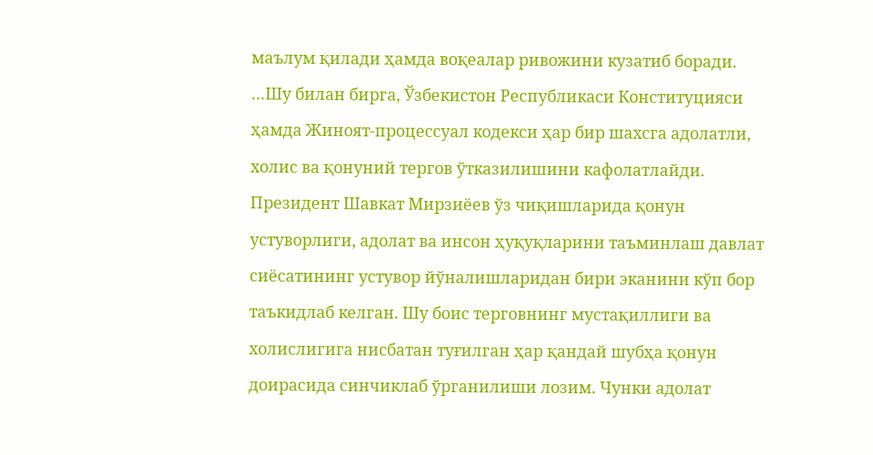маълум қилади ҳамда воқеалар ривожини кузатиб боради.
…Шу билан бирга, Ўзбекистон Республикаси Конституцияси ҳамда Жиноят-процессуал кодекси ҳар бир шахсга адолатли, холис ва қонуний тергов ўтказилишини кафолатлайди. Президент Шавкат Мирзиёев ўз чиқишларида қонун устуворлиги, адолат ва инсон ҳуқуқларини таъминлаш давлат сиёсатининг устувор йўналишларидан бири эканини кўп бор таъкидлаб келган. Шу боис терговнинг мустақиллиги ва холислигига нисбатан туғилган ҳар қандай шубҳа қонун доирасида синчиклаб ўрганилиши лозим. Чунки адолат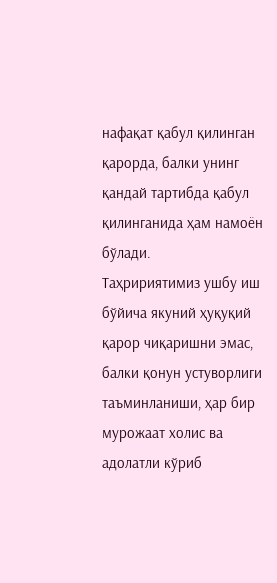нафақат қабул қилинган қарорда, балки унинг қандай тартибда қабул қилинганида ҳам намоён бўлади.
Таҳририятимиз ушбу иш бўйича якуний ҳуқуқий қарор чиқаришни эмас, балки қонун устуворлиги таъминланиши, ҳар бир мурожаат холис ва адолатли кўриб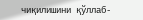чиқилишини қўллаб-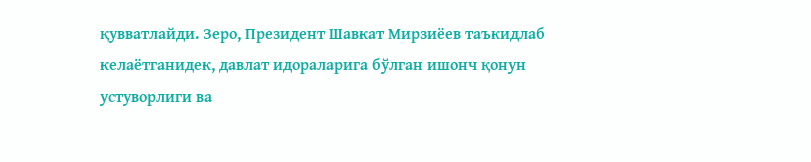қувватлайди. Зеро, Президент Шавкат Мирзиёев таъкидлаб келаётганидек, давлат идораларига бўлган ишонч қонун устуворлиги ва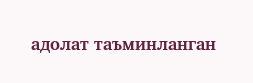адолат таъминланган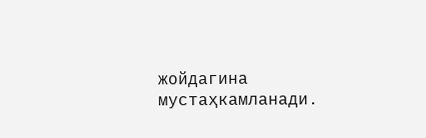жойдагина мустаҳкамланади.